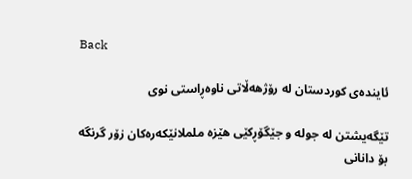Back

ئاينده‌ی كوردستان له‌‌ رۆژهه‌ڵاتی ناوه‌ڕاستی نوى

تێگه‌يشتن له‌ جوله‌ و جێگۆڕكێی هێزه‌ ململانێكه‌رە‌كان زۆر گرنگه‌ بۆ دانانی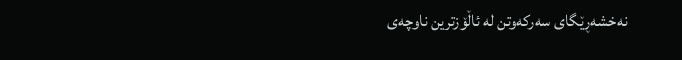نه‌خشه‌ڕێگای سه‌ركه‌وتن له‌ ئاڵۆزترين ناوچه‌ی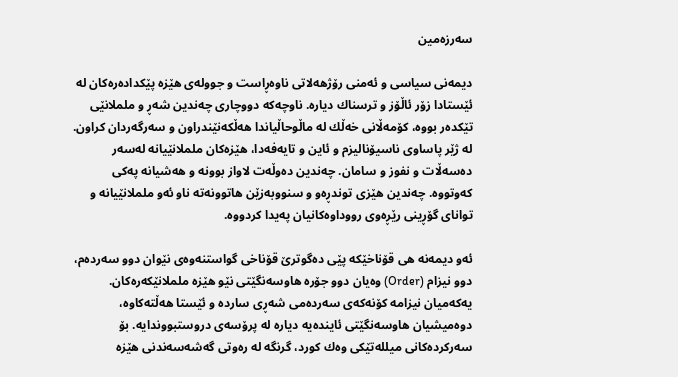سه‌رزه‌مين‌

ديمه‌نی سياسی و ئه‌منی رۆژهه‌لاتی ناوه‌ڕاست و جووله‌ی هێزه‌ پێكداده‌ره‌كان له‌ ئێستادا زۆر ئاڵۆز و ترسناك دياره‌. ناوچه‌كه‌ دووچاری چه‌ندين شه‌ڕ و ململانێی تێكده‌ر بووه‌، كۆمه‌ڵانی خه‌ڵك له‌ ماڵوحاڵیاندا هه‌ڵكه‌نێندراون و سه‌رگه‌ردان كراون.  له‌ ژێر پاساوی ناسيۆناليزم و ئاين و تايه‌فه‌دا، هێزه‌‌كان ململانێيانه‌ له‌سه‌ر ده‌سه‌ڵات و نفوز و سامان. چه‌ندين ده‌وڵه‌ت لاواز بوونه و هه‌شيانه‌ په‌كی كه‌وتووه. چه‌ندين هێزی توندڕه‌و و سنووبه‌زێن هاتوونه‌ته‌ ناو ئه‌و ململانێيانه‌ و توانای گۆڕينی رێڕه‌وی رووداوه‌كانيان په‌يدا كردووه‌.

ئه‌و ديمه‌نه‌ هی قۆناخێكه‌ پێی ده‌گوترێ قۆناخی گواستنه‌وه‌ی نێوان دوو سه‌رده‌م، دوو نيزام (Order) وه‌يان دوو جۆره‌ هاوسه‌نگێتی نێو هێزه‌ ململانێكه‌ره‌كان. يه‌كه‌ميان نيزامه‌ كۆنه‌كه‌ی سه‌رده‌می شه‌ڕی سارده‌ و ئێستا‌ هه‌ڵته‌كاوه‌، دوه‌ميشيان هاوسه‌نگێتی ئاينده‌يه‌ دياره‌ له‌ پرۆسه‌ی دروستبووندايه‌‌. بۆ سه‌ركرده‌كانی ميلله‌تێكی وه‌ك كورد، گرنگه‌ له‌ ره‌وتی گه‌شه‌سه‌ندنی هێزه‌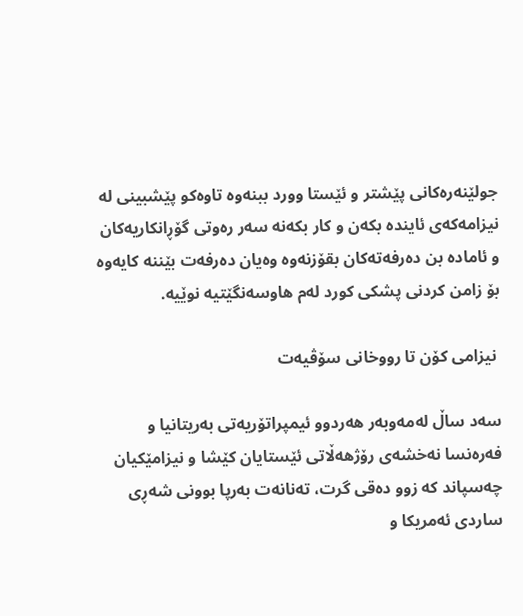جولێنه‌ره‌كانی پێشتر و ئێستا وورد ببنه‌وه‌ تاوه‌كو پێشبينی له‌ نيزامه‌كه‌ی ئاينده‌ بكه‌ن و كار بكه‌نه‌ سه‌ر ره‌وتی گۆڕانكاريه‌كان و ئاماده‌ بن ده‌رفه‌ته‌كان بقۆزنه‌وه‌ وه‌يان ده‌رفه‌ت بێننه‌ كايه‌وه بۆ زامن كردنی پشكی كورد له‌م هاوسه‌نگێتیه‌ نوێیه‌‌‌.

 نيزامی كۆن تا رووخانی سۆڤيه‌ت

سه‌د ساڵ له‌مه‌وبه‌ر هه‌ردوو ئيمپراتۆريه‌تی به‌ريتانيا و فه‌ره‌نسا نه‌خشه‌ی رۆژهه‌ڵاتی ئێستايان كێشا و نيزامێكيان چه‌سپاند كه‌ زوو ده‌قی گرت، ته‌نانه‌ت به‌رپا بوونی شه‌ڕی ساردی ئه‌مریكا و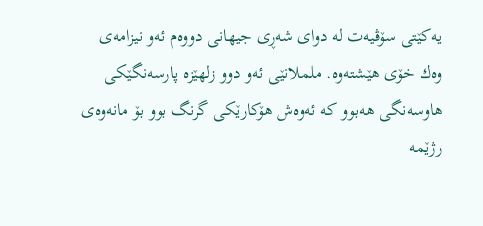یه‌كێتی سۆڤیه‌ت له‌ دوای شه‌ڕی جیهانی دووه‌م ئه‌و نيزامه‌ی وه‌ك خۆی هێشته‌وه‌. ململانێی ئه‌و دوو زلهێزه‌ پارسه‌نگێكی هاوسه‌نگی هه‌بوو كه‌ ئه‌وه‌ش هۆكارێكی گرنگ بوو بۆ مانه‌وه‌ی رژێمه‌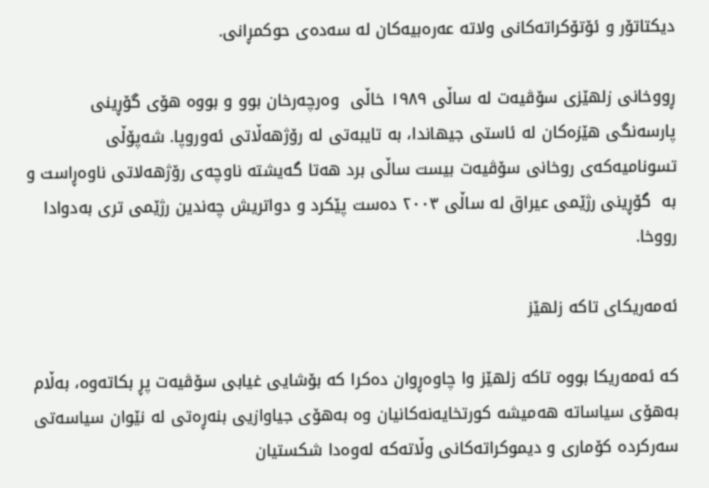دیكتاتۆر و ئۆتۆكراته‌كانی ولاته‌ عه‌ره‌بیه‌كان له‌ سه‌ده‌ی حوكمڕانی.

ڕووخانی زلهێزی سۆڤيه‌ت له‌ ساڵی ١٩٨٩ خاڵی  وه‌رچه‌رخان بوو و بووه‌‌ هۆی گۆڕينی پارسه‌نگی هێزه‌كان له‌ ئاستی جيهاندا، به‌ تايبه‌تی له‌ رۆژهه‌ڵاتی ئه‌وروپا. شه‌پۆڵی تسوناميه‌كه‌ی روخانی سۆڤيه‌ت بيست ساڵی برد هه‌تا گه‌يشته‌ ناوچه‌ی رۆژهه‌لاتی ناوه‌ڕاست و به‌  گۆڕينی رژێمی عيراق له‌ ساڵی ٢٠٠٣ ده‌ست پێكرد و دواتریش چه‌ندین رژێمی تری به‌دوادا رووخا.

ئه‌مه‌ريكای تاكه‌ زلهێز

كه‌ ئه‌مه‌ريكا بووه‌ تاكه‌ زلهێز وا چاوه‌ڕوان ده‌كرا كه بۆشايی غيابی سۆڤيه‌ت پڕ بكاته‌وه، به‌ڵام به‌هۆی سياساته هه‌ميشه‌‌ كورتخايه‌نه‌كانيان وه‌ به‌هۆی جياوازيی بنه‌ڕه‌تی له‌ نێوان سياسه‌تی سه‌ركرده‌ كۆماری و ديموكراته‌كانی وڵاته‌كه له‌وه‌دا شكستيان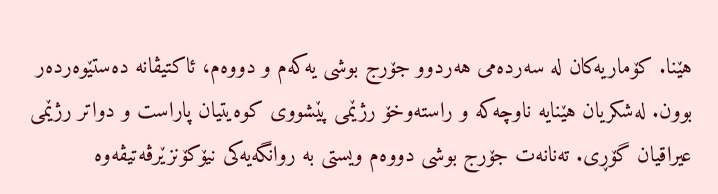هێنا. كۆماريه‌كان له‌ سه‌رده‌می هه‌ردوو جۆرج بوشی يه‌كه‌م و دووه‌م، ئاكتيڤانه‌ ده‌ستێوه‌رده‌ر بوون. له‌شكريان هێنايه‌ ناوچه‌كه‌ و راسته‌وخۆ رژێمی پێشووی كوه‌يتيان پاراست و دواتر رژێمی عيراقيان گۆڕی. ته‌نانه‌ت جۆرج بوشی دووه‌م ويستی به‌ روانگه‌يه‌كی نيۆكۆنزێرڤه‌تيڤه‌وه‌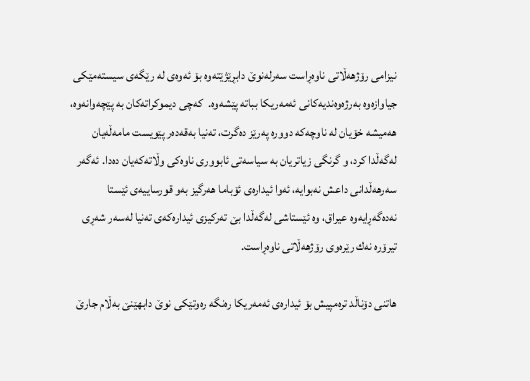نيزامی رۆژهه‌ڵاتی ناوه‌ڕاست سه‌رله‌نوێ دابڕێژێته‌وه‌ بۆ ئه‌وه‌ی له‌ رێگه‌ی سيسته‌مێكی جياوازه‌وه‌ به‌رژه‌وه‌نديه‌كانی ئه‌مه‌ريكا بباته‌ پێشه‌وه‌.  كه‌چی ديموكراته‌كان به‌ پێچه‌وانه‌وه‌، هه‌ميشه‌ خۆيان له‌ ناوچه‌كه‌ دووره‌ په‌رێز ده‌گرت، ته‌نيا به‌قه‌ده‌ر پێويست مامه‌ڵه‌یان له‌گه‌ڵدا‌ كرد، و گرنگی زياتريان به‌ سياسه‌تی ئابووری ناوه‌كی وڵاته‌كه‌يان ده‌دا. ئه‌گه‌ر سه‌رهه‌ڵدانی داعش نه‌بوايه‌، ئه‌وا ئيداره‌ی ئۆباما هه‌رگيز به‌و قورساييه‌ی ئێستا‌ نه‌ده‌گه‌ڕايه‌وه‌ عيراق، وه‌ ئێستاشی له‌گه‌ڵدا بێ ته‌ركيزی ئيداره‌كه‌ی ته‌نيا له‌سه‌ر شه‌ڕی تيرۆره‌ نه‌ك رێر‌ه‌وی رۆژهه‌ڵاتی ناوه‌ڕاست.

هاتنی دۆناڵد تره‌مپيش بۆ ئيداره‌ی ئه‌مه‌ريكا ره‌نگه‌ ره‌وتێكی نوێ دابهێنێ به‌ڵام جارێ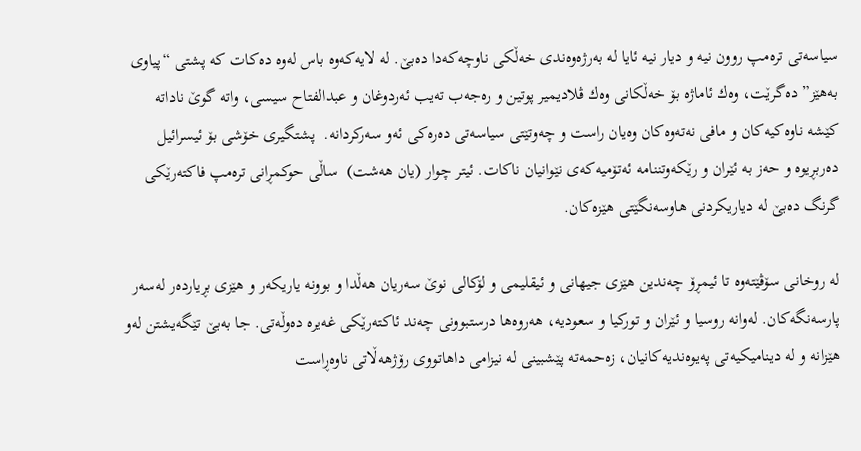سياسه‌تی تره‌مپ روون نيه‌ و ديار نيه‌‌ ئايا له‌ به‌رژه‌وه‌ندی خه‌ڵكی ناوچه‌كه‌دا ده‌بێ. له‌ لايه‌كه‌وه‌ باس له‌وه‌ ده‌كات كه‌ پشتی “پياوی به‌هێز” ده‌گرێت، وه‌ك ئاماژه‌ بۆ خه‌ڵكانی وه‌ك ڤلاديمير پوتين و ره‌جه‌ب ته‌يب ئه‌ردوغان و عبدالفتاح سيسی، واته‌ گوێ ناداته‌ كێشه‌ ناوه‌كيه‌كان و مافی نه‌ته‌وه‌كان وه‌يان راست و چه‌وتێتی سياسه‌تی ده‌ره‌كی ئه‌و سه‌ركردانه‌.  پشتگيری خۆشی بۆ ئيسرائيل ده‌ربڕيوه‌ و حه‌ز به‌ ئێران و رێكه‌وتننامه‌ ئه‌تۆميه‌كه‌‌ی نێوانيان ناكات. ئيتر چوار (يان هه‌شت)  ساڵی حوكمڕانی تره‌مپ فاكته‌رێكی گرنگ ده‌بێ له‌ دياريكردنی هاوسه‌نگێتی هێزه‌كان.

له‌ روخانی سۆڤێته‌وه‌ تا ئيمڕۆ چه‌ندين هێزی جيهانی و ئيقليمی و لۆكالی نوێ سه‌ریان هه‌ڵدا و بوونه‌‌ ياريكه‌ر و هێزی بڕيارده‌ر له‌سه‌ر پارسه‌نگه‌كان‌. له‌وانه‌ روسيا و ئێران و توركيا و سعوديه، هه‌روه‌ها درستبوونی چه‌ند ئاكته‌رێكی غه‌یره‌ ده‌وڵه‌تی‌. جا به‌بێ تێگه‌يشتن له‌و هێزانه‌ و له‌ ديناميكيه‌تی په‌يوه‌نديه‌كانيان، زه‌حمه‌ته‌ پێشبينی له‌ نيزامی داهاتووی رۆژهه‌ڵاتی ناوه‌ڕاست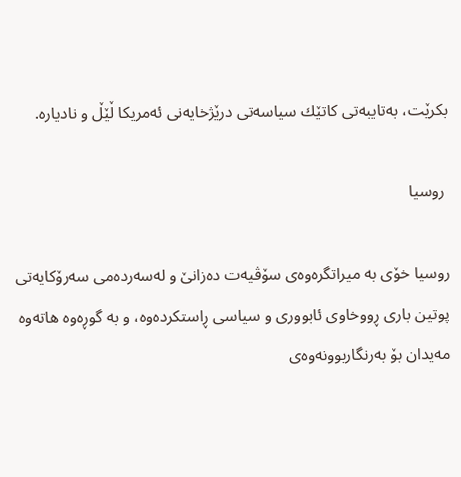بكرێت، به‌تایبه‌تی كاتێك سیاسه‌تی درێژخایه‌نی ئه‌مریكا ڵێڵ و نادیاره‌.

 روسيا

روسيا خۆی به‌ ميراتگره‌وه‌ی سۆڤيه‌ت ده‌زانێ و له‌سه‌رده‌می سه‌رۆكایه‌تی پوتین باری ڕووخاوی ئابووری و سیاسی ڕاستكرده‌وه‌، و به‌ گوڕه‌وه‌ هاته‌وه‌ مه‌یدان بۆ به‌رنگاربوونه‌وه‌ی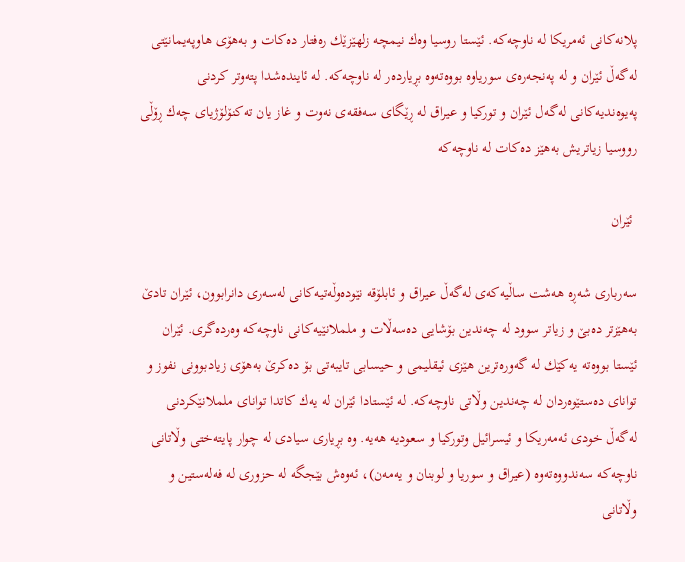پلانه‌كانی ئه‌مریكا له‌ ناوچه‌كه‌. ئێستا روسيا وه‌ك نيمچه‌ زلهێزێك ره‌فتار ده‌كات و به‌هۆی هاوپه‌يمانێتی له‌گه‌ڵ ئێران و له‌ په‌نجه‌ره‌ی سورياوه‌ بووه‌ته‌‌وه‌ بڕیارده‌ر له‌ ناوچه‌كه. له‌ ئاينده‌شدا پته‌وتر كردنی په‌یوه‌ندیه‌كانی له‌گه‌ل ئێران و توركیا و عيراق له‌ ڕێگای سه‌فقه‌ی نه‌وت و غاز یان ته‌كنۆلۆژیای چه‌ك ڕۆڵی رووسیا زیاتریش به‌هێز ده‌كات له‌ ناوچه‌كه‌

 ئێران

سه‌رباری شه‌ڕه‌ هه‌شت ساڵيه‌كه‌ی له‌گه‌ڵ عيراق و ئابلۆقه‌ نێوده‌وڵه‌تيه‌كانی له‌سه‌ری دانرابوون، ئێران تادێ به‌هێزتر ده‌بێ و زياتر سوود له‌ چه‌ندين بۆشايی ده‌سه‌ڵات و ململانێيه‌كانی ناوچه‌كه‌ وه‌رده‌گری. ئێران ئێستا بووه‌ته‌ یه‌كێك له‌ گه‌وره‌ترين هێزی ئيقليمی و حیسابی تایبه‌تی بۆ ده‌كرێ به‌هۆی زیادبوونی نفوز و توانای ده‌ستێوه‌ردان له‌ چه‌ندین وڵاتی ناوچه‌كه‌. له‌ ئێستادا ئێران له‌ يه‌ك كاتدا توانای ململانێكردنی له‌گه‌ڵ خودی ئه‌مه‌ريكا و ئيسرائيل وتوركيا و سعوديه‌ هه‌يه‌. وه‌ بڕياری سيادی له‌ چوار پايته‌ختی وڵاتانی ناوچه‌كه‌ سه‌ندووه‌ته‌وه‌ (عيراق و سوريا و لوبنان و يه‌مه‌ن)، ئه‌وه‌ش بێجگه‌ له‌ حزوری له‌ فه‌له‌ستين و وڵاتانی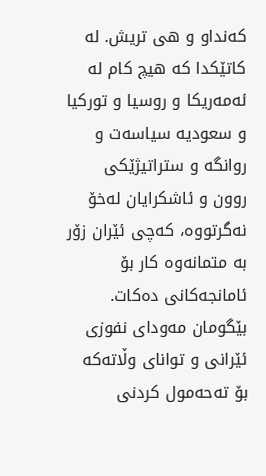كه‌نداو و هی تريش. له‌ كاتێكدا كه‌ هيچ كام له‌ ئه‌مه‌ريكا و روسيا و توركيا و سعوديه‌ سياسه‌ت و روانگه‌ و ستراتيژێكی روون و ئاشكرایان له‌خۆ نه‌گرتووه‌، كه‌چی ئێران زۆر به‌ متمانه‌وه‌ كار بۆ ئامانجه‌كانی ده‌كات. بێگومان مه‌ودای نفوزی ئێرانی و توانای وڵاته‌كه‌ بۆ ته‌حه‌مول كردنی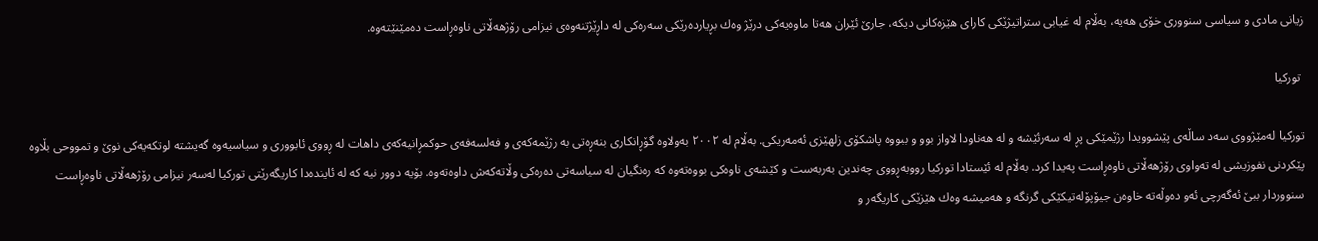زيانی مادی و سياسی سنووری خۆی هه‌يه‌، به‌ڵام له‌ غيابی ستراتيژێكی كارای هێزه‌كانی ديكه‌، جارێ ئێران هه‌تا ماوه‌‌يه‌كی درێژ وه‌ك بڕيارده‌رێكی سه‌ره‌كی له‌ داڕێژتنه‌وه‌ی نيزامی رۆژهه‌ڵاتی ناوه‌ڕاست ده‌مێنێته‌وه‌.

 توركيا

توركيا له‌مێژووی سه‌د ساڵه‌ی پێشوویدا رژێمێكی پڕ له‌ سه‌رئێشه‌ و له‌ هه‌ناودا لاواز بوو و ببووه‌ پاشكۆی زلهێزی ئه‌مه‌ريكی. به‌ڵام له‌ ٢٠٠٢ به‌ولاوه‌ گۆڕانكاری بنه‌ڕه‌تی به‌ رژێمه‌كه‌ی و فه‌لسه‌فه‌ی حوكمڕانيه‌كه‌ی داهات‌ له‌ ڕووی ئابووری و سياسيه‌وه‌ گه‌يشته‌ لوتكه‌يه‌كی نوێ و تمووحی بڵاوه‌ پێكردنی نفوزیشی له‌ ته‌واوی رۆژهه‌ڵاتی ناوه‌ڕاست په‌يدا كرد‌. به‌ڵام له‌ ئێستادا توركيا رووبه‌ڕووی چه‌ندين به‌ربه‌ست و كێشه‌ی ناوه‌كی بووه‌ته‌وه‌ كه‌ ره‌نگيان له‌ سياسه‌تی ده‌ره‌كی وڵاته‌كه‌ش داوه‌ته‌وه‌. بۆيه‌ دوور نيه‌ كه‌ له‌ ئاينده‌دا كاريگه‌رێتی توركيا له‌سه‌ر نيزامی رۆژهه‌ڵاتی ناوه‌ڕاست سنووردار ببێ ئه‌گه‌رچی ئه‌و ده‌وڵه‌ته‌ خاوه‌ن جيۆپۆله‌تيكێكی گرنگه‌ و هه‌ميشه‌ وه‌ك هێزێكی كاريگه‌ر و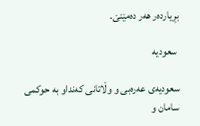بڕيارده‌ر هه‌ر ده‌مێنێ.

 سعوديه‌

سعوديه‌ی عه‌ره‌بی و وڵاتانی كه‌نداو به‌ حوكمی سامان و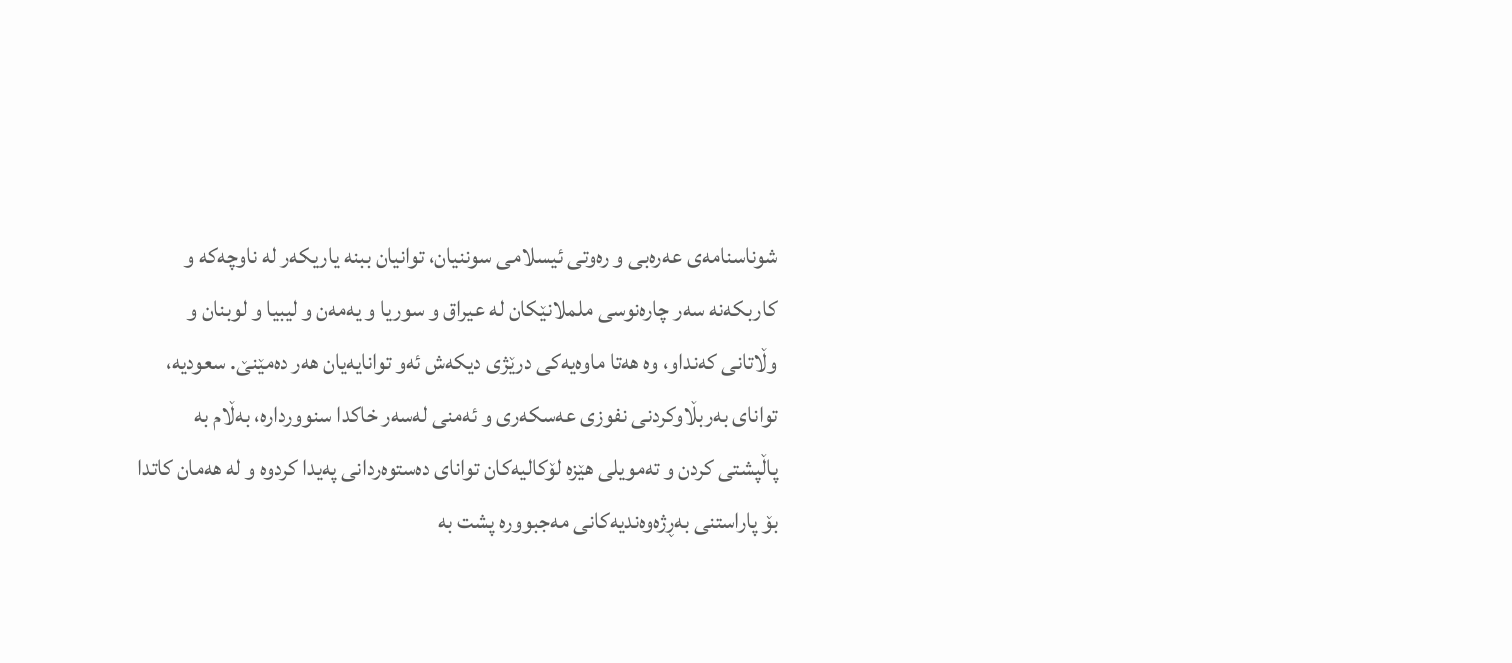شوناسنامه‌ی عه‌ره‌بی و ره‌وتی ئيسلامی سوننیان، توانيان ببنه‌ ياريكه‌ر‌ له‌ ناوچه‌كه‌ و كاربكه‌نه‌ ‌سه‌ر چاره‌نوسی ململانێكان له‌ عیراق و سوريا و يه‌مه‌ن و ليبيا و لوبنان و وڵاتانی كه‌نداو، وه‌ هه‌تا ماوه‌يه‌كی درێژی ديكه‌ش ئه‌و توانايه‌يان هه‌ر ده‌مێنێ. سعوديه‌، توانای به‌ربڵاوكردنی نفوزی عه‌سكه‌ری و ئه‌منی له‌سه‌ر خاكدا سنوورداره‌، به‌ڵام به‌ پاڵپشتی كردن و ته‌مویلی هێزه‌ لۆكالیه‌كان توانای ده‌ستوه‌ردانی په‌یدا كردوه‌ و له‌ هه‌مان كاتدا‌ بۆ پاراستنی به‌ڕژه‌وه‌نديه‌كانی مه‌جبووره‌ پشت به‌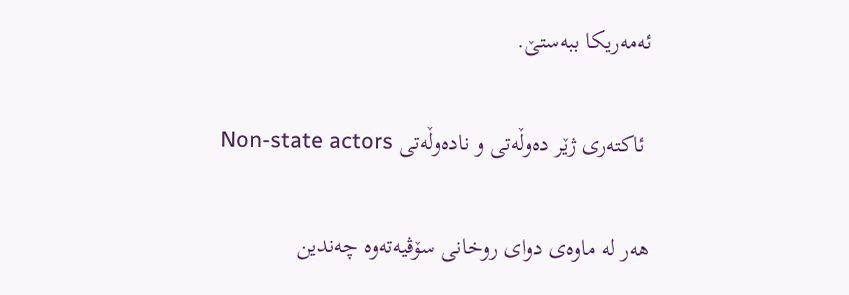ئه‌مه‌ريكا ببه‌ستێ.

 ئاكته‌ری ژێر ده‌وڵه‌تی و ناده‌وڵه‌تی Non-state actors

هه‌ر له‌ ماوه‌ی دوای روخانی سۆڤيه‌ته‌وه‌ چه‌ندين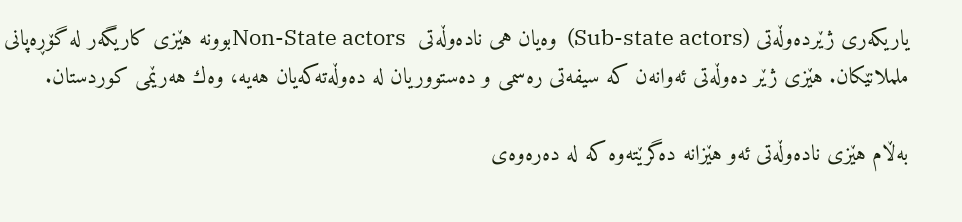ياريكه‌ری ژێرده‌وڵه‌تی (Sub-state actors)  وه‌يان هی ناده‌وڵه‌تی  Non-State actorsبوونه‌ هێزی كاريگه‌ر له‌ گۆڕه‌پانی ململانێكان. هێزی ژێر ده‌وڵه‌تی ئه‌وانه‌ن كه‌ سيفه‌تی ره‌سمی و ده‌ستووريان له‌ ده‌وڵه‌ته‌كه‌‌یان هه‌يه‌، وه‌ك هه‌رێمی كوردستان.

به‌ڵام هێزی ناده‌وڵه‌تی ئه‌و هێزانه‌‌ ده‌گرێته‌وه‌ كه‌ له‌ ده‌ره‌وه‌ی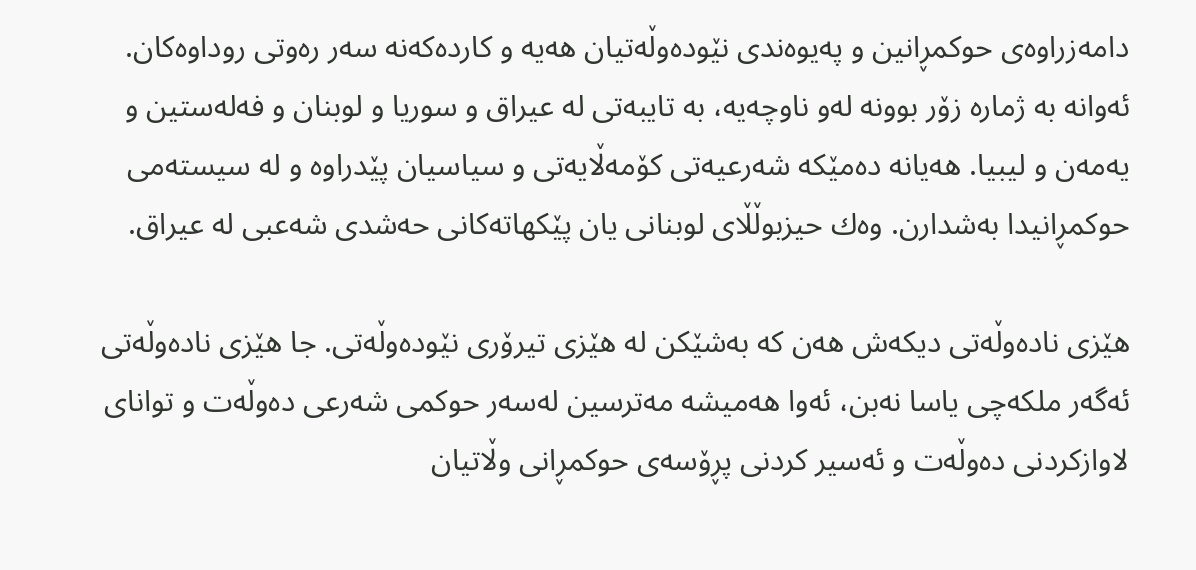دامه‌زراوه‌ی حوكمڕانین و په‌يوه‌ندی نێوده‌وڵه‌تيان هه‌يه‌ و كارده‌كه‌نه‌ سه‌ر ره‌وتی روداوه‌كان. ئه‌وانه‌ به‌ ژماره‌ زۆر بوونه‌ له‌و ناوچه‌يه‌، به‌ تايبه‌تی له‌ عيراق و سوريا و لوبنان و فه‌له‌ستين و يه‌مه‌ن و ليبيا. هه‌يانه‌ ده‌مێكه‌ شه‌رعيه‌تی كۆمه‌ڵايه‌تی و سياسيان پێدراوه‌ و له‌ سيسته‌می حوكمڕانيدا به‌شدارن. وه‌ك حیزبوڵڵای لوبنانی یان‌ پێكهاته‌كانی حه‌شدی شه‌عبی له‌ عيراق.

هێزی ناده‌وڵه‌تی ديكه‌ش هه‌ن كه‌ به‌شێكن له‌ هێزی تيرۆری نێوده‌وڵه‌تی. جا هێزی ناده‌وڵه‌تی ئه‌گه‌ر ملكه‌چی ياسا نه‌بن، ئه‌وا هه‌ميشه‌ مه‌ترسين له‌سه‌ر حوكمی شه‌رعی ده‌وڵه‌ت و توانای لاوازكردنی ده‌وڵه‌ت و ئه‌سير كردنی پڕۆسه‌ی حوكمڕانی وڵاتيان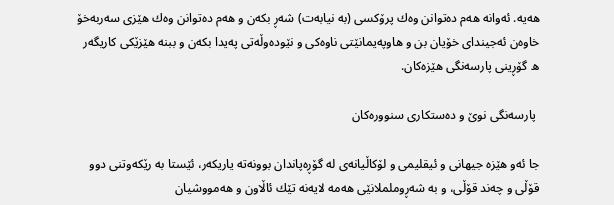هه‌يه. ئه‌وانه‌ هه‌م ده‌توانن وه‌ك پرۆكسی (به‌ نيابه‌ت) شه‌ڕ بكه‌ن و هه‌م ده‌توانن وه‌ك هێزی سه‌ربه‌خۆ خاوه‌ن ئه‌جيندای خۆيان بن و هاوپه‌يمانێتی ناوه‌كی و نێوده‌وڵه‌تی په‌يدا بكه‌ن و ببنه‌ هێزێكی كاريگه‌ر ه‌ گۆڕينی پارسه‌نگی هێزه‌كان.

 پارسه‌نگی نوێ و ده‌‌ستكاری سنووره‌كان

جا ئه‌و هێزه‌ جيهانی و ئيقليمی و لۆكاڵيانه‌ی له‌ گۆڕه‌پاندان بوونه‌ته‌ ياريكه‌ر، ئێستا به‌ رێكه‌وتنی دوو قۆڵی و چه‌ند قۆڵی، و به‌ شه‌ڕوململانێی هه‌مه‌ لايه‌نه‌ تێك ئاڵاون و هه‌مووشيان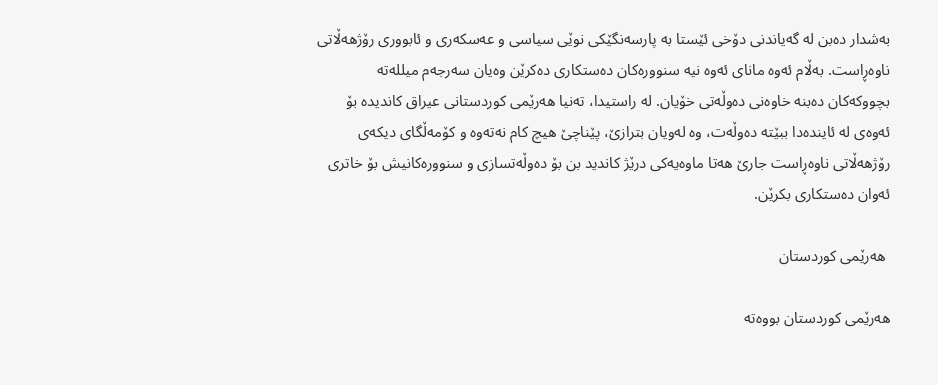به‌شدار ده‌بن له‌ گه‌ياندنی دۆخی ئێستا به‌ پارسه‌نگێكی نوێی سياسی و عه‌سكه‌ری و ئابووری رۆژهه‌ڵاتی ناوه‌ڕاست. به‌ڵام ئه‌وه‌ مانای ئه‌وه‌ نيه‌ سنووره‌كان ده‌ستكاری ده‌كرێن وه‌يان سه‌رجه‌م ميلله‌ته‌ بچووكه‌كان ده‌بنه‌ خاوه‌نی ده‌وڵه‌تی خۆيان. له‌ راستيدا، ته‌نيا هه‌رێمی كوردستانی عيراق كانديده‌ بۆ ئه‌و‌ه‌ی له‌ ئاينده‌دا ببێته‌ ده‌وڵه‌ت، وه له‌ويان بترازێ، پێناچێ هيچ كام نه‌ته‌وه‌ و كۆمه‌ڵگای ديكه‌ی رۆژهه‌ڵاتی ناوه‌ڕاست جارێ هه‌تا ماوه‌‌يه‌كی درێژ كانديد بن بۆ ده‌وڵه‌تسازی و سنووره‌كانيش بۆ خاتری ئه‌وان ده‌ستكاری بكرێن.

 هه‌رێمی كوردستان

هه‌رێمی كوردستان بووه‌ته‌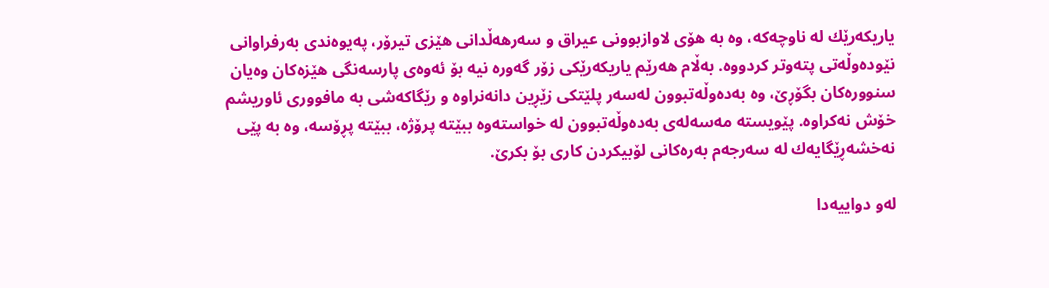ياريكه‌رێك له‌ ناوچه‌كه‌، وه‌ به‌ هۆی لاوازبوونی عيراق و سه‌رهه‌ڵدانی هێزی تيرۆر، په‌يوه‌ندی به‌رفراوانی نێوده‌وڵه‌تی پته‌وتر كردووه‌. به‌ڵام هه‌رێم ياريكه‌رێكی زۆر گه‌وره‌ نيه‌ بۆ ئه‌وه‌ی پارسه‌نگی هێزه‌كان وه‌يان سنووره‌كان بگۆڕێ‌، وه‌ به‌ده‌وڵه‌تبوون له‌سه‌ر پلێتكی زێڕين دانه‌نراوه‌ و رێگاكه‌شی به‌ مافووری ئاوريشم خۆش نه‌كراوه‌. پێويسته‌ مه‌سه‌له‌ی به‌ده‌وڵه‌تبوون له‌ خواسته‌وه‌ ببێته‌ پرۆژه‌، ببێته‌ پڕۆسه‌، وه‌ به‌ پێی نه‌خشه‌ڕێگايه‌ك له‌ سه‌رجه‌م به‌ره‌كانی لۆبيكردن كاری بۆ بكرێ.

له‌و دواييه‌دا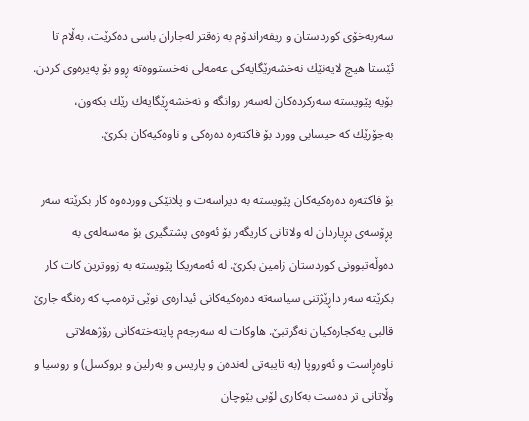سه‌ربه‌خۆی كوردستان و ریفه‌راندۆم به‌ زه‌قتر له‌جاران باسی ده‌كرێت، به‌ڵام تا ئێستا هیچ لایه‌نێك نه‌خشه‌رێگایه‌‌كی عه‌مه‌لی نه‌خستووه‌ته‌ ڕوو‌ بۆ په‌يره‌وی كردن. بۆیه‌ پێويسته‌ سه‌ركرده‌كان له‌سه‌ر روانگه‌ و نه‌خشه‌ڕێگايه‌ك رێك بكه‌ون، به‌جۆرێك كه‌ حیسابی وورد بۆ فاكته‌ره‌ ده‌ره‌كی و ناوه‌كیه‌كان بكرێ.

بۆ فاكته‌ره‌ ده‌ره‌كیه‌كان پێويسته‌ به‌ دیراسه‌ت و پلانێكی وورده‌وه كار بكرێته‌ سه‌ر پڕۆسه‌ی بڕياردان له‌ ولاتانی كاریگه‌ر بۆ ئه‌وه‌ی پشتگيری بۆ مه‌سه‌له‌ی به‌ ده‌وڵه‌تبوونی كوردستان زامين بكرێ. له‌ ئه‌مه‌ريكا پێويسته‌ به‌ زووترين كات كار بكرێته‌ سه‌ر داڕێژتنی سياسه‌ته‌ ده‌ره‌كيه‌كانی ئيداره‌ی نوێی تره‌مپ كه‌ ره‌نگه‌ جارێ قالبی يه‌كجاره‌كيان نه‌گرتبێ. هاوكات له‌ سه‌رجه‌م پايته‌خته‌كانی رۆژهه‌لاتی ناوه‌ڕاست و ئه‌وروپا (به‌ تايبه‌تی له‌نده‌ن و پاريس و به‌رلين و بروكسل) و روسيا و وڵاتانی تر ده‌ست به‌كاری لۆبی بێوچان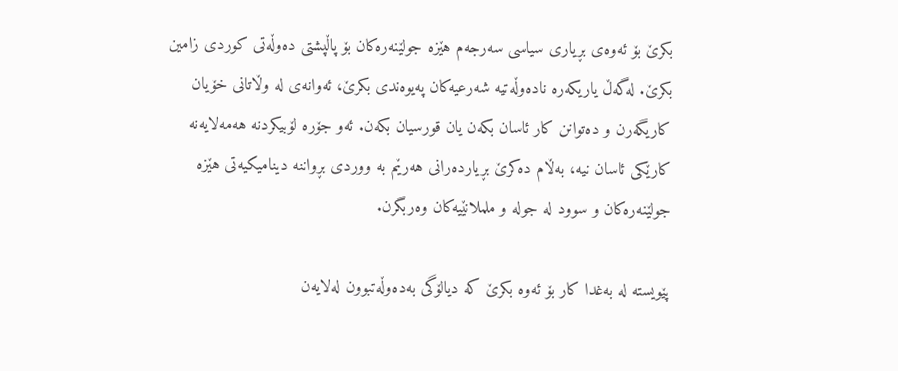بكرێ بۆ ئه‌وه‌ی بڕياری سياسی سه‌رجه‌م هێزه‌ جولێنه‌ره‌كان بۆ پاڵپشتی ده‌وڵه‌تی كوردی زامين بكرێ. له‌گه‌ڵ ياريكه‌ره‌ ناده‌وڵه‌تيه‌ شه‌رعيه‌كان په‌يوه‌ندی بكرێ، ئه‌وانه‌ی له‌ وڵاتانی خۆيان كاريگه‌رن و ده‌توانن كار ئاسان بكه‌ن يان قورسيان بكه‌ن. ئه‌و جۆره‌ لۆبيكردنه‌ هه‌مه‌لايه‌نه‌ كارێكی ئاسان نيه‌، به‌ڵام ده‌كرێ بڕيارده‌رانی هه‌رێم به‌ ووردی بڕواننه‌ ديناميكيه‌تی هێزه‌ جولێنه‌ره‌كان‌ و سوود له‌ جوله‌ و ململانێيه‌كان وه‌ربگرن.

پێويسته‌ له‌ به‌غدا كار بۆ ئه‌وه‌ بكرێ كه‌ ديالۆگی به‌ده‌وڵه‌تبوون له‌لايه‌ن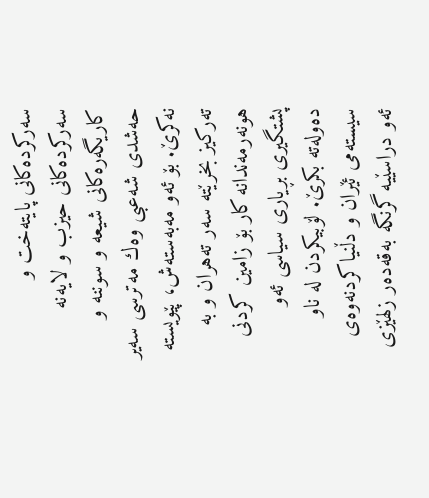سه‌ركرده‌كانی پايته‌خت و سه‌ركرده‌كانی حيزب و لايه‌نه‌ كاريگه‌ره‌كانی شيعه‌ و سوننه‌ و حه‌شدی شه‌عبی وه‌ك مه‌ترسی سه‌ير نه‌كرێ. بۆ ئه‌و مه‌به‌سته‌ش، پێويسته‌ ته‌ركيز بخرێته‌ سه‌ر ته‌هران و به‌ هونه‌رمه‌ندانه‌ كار بۆ زامين كردنی پشتگيری بڕياری سياسی ئه‌و ده‌وله‌ته‌ بكرێ. لۆبيكردن له‌ ناو سيسته‌می ئێران و دڵنياكردنه‌وه‌ی ئه‌و دراسێيه‌ گرنگه‌ به‌قه‌ده‌ر زلهێزی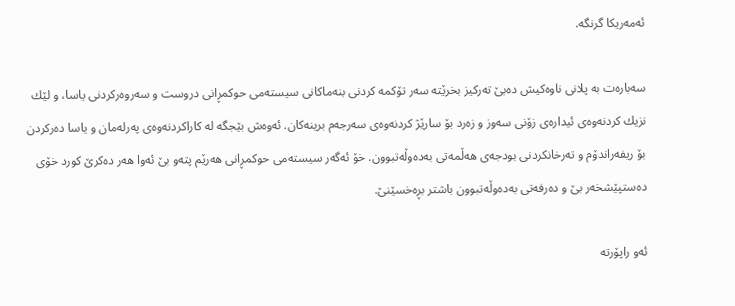ئه‌مه‌ريكا گرنگه‌.

سه‌باره‌ت به‌ پلانی ناوه‌كيش ده‌بێ ته‌ركيز بخرێته‌ سه‌ر تۆكمه‌ كردنی بنه‌ماكانی سيسته‌می حوكمڕانی دروست و سه‌روه‌ركردنی ياسا، و لێك نزيك كردنه‌وه‌ی ئيداره‌ی زۆنی سه‌وز و زه‌رد بۆ سارێژ كردنه‌وه‌ی سه‌رجه‌م برينه‌كان. ئه‌وه‌ش بێجگه‌ له‌ كاراكردنه‌وه‌ی په‌رله‌مان و ياسا ده‌ركردن بۆ ريفه‌راندۆم و ته‌رخانكردنی بودجه‌ی هه‌ڵمه‌تی به‌ده‌وڵه‌تبوون. خۆ ئه‌گه‌ر سيسته‌می حوكمڕانی هه‌رێم پته‌و بێ ئه‌وا هه‌ر ده‌كرێ كورد خۆی ده‌ستپێشخه‌ر بێ و ده‌رفه‌تی به‌ده‌وڵه‌تبوون باشتر بڕه‌خسێنێ.

ئه‌و راپۆرته‌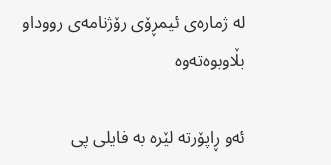له‌ ژماره‌ی ئيمڕۆی رۆژنامه‌ی رووداو بڵاوبوه‌ته‌وه‌

ئەو ڕاپۆرتە لێرە بە فایلی پی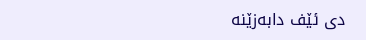دی ئێف دابەزێنە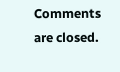Comments are closed.